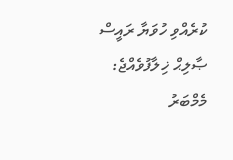ކުރެއްވި ހުވަޔާ ރައީސް ޞާލިޙް ޚިލާފުވެއްޖެ: މެމްބަރު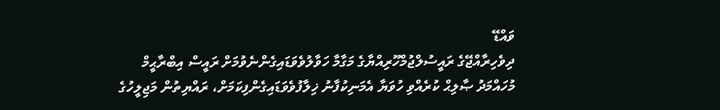ވައްޑޭ
ދިވެހިރާއްޖޭގެ ރައީސުލްޖުމްހޫރިއްޔާގެ މަގާމާ ހަވާލުވެވަޑައިގެންނެވުމަށް ރައީސް އިބްރާޙީމް މުހައްމަދު ޞާލިޙް ކުރެއްވި ހުވަޔާ އެމަނިކުފާނު ޚިލާފުވެވަޑައިގެންފިކަމަށް، ރައްޔިތުން މަޖިލީހުގެ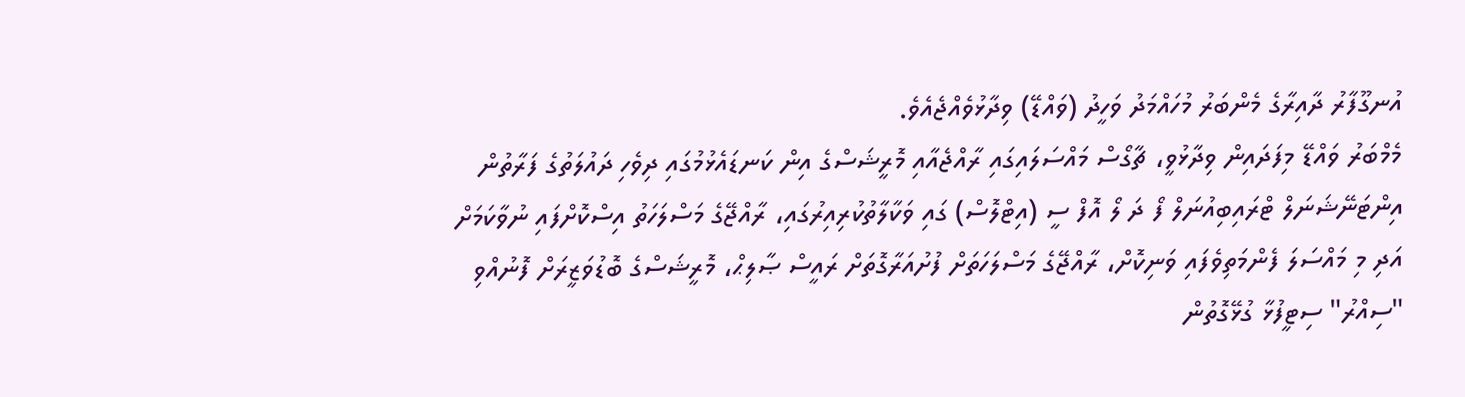އުނގޫފާރު ދާއިރާގެ މެންބަރު މުހައްމަދު ވަހީދު (ވައްޑޭ) ވިދާޅުވެއްޖެއެވެ.
މެމްބަރު ވައްޑޭ މިފަދައިން ވިދާޅުވީ، ޗާގޯސް މައްސަލައިގައި ރާއްޖެއާއި މޮރީޝަސްގެ އިން ކަނޑައެޅުމުގައި ދިވެހި ދައުލަތުގެ ފަރާތުން އިންޓަނޭޝަނަލް ޓްރައިބިއުނަލް ފޯ ދަ ލޯ އޮފް ސީ (އިޓްލޮސް) ގައި ވަކާލާތުކުރިއިރުގައި، ރާއްޖޭގެ މަސްލަހަތު އިސްކޮށްފައި ނުވާކަމަށް އަދި މި މައްސަލަ ފެންމަތިވެފައި ވަނިކޮށް، ރާއްޖޭގެ މަސްލަހަތަށް ފުށުއަރާގޮތަށް ރައީސް ޞާލިޙް، މޮރީޝަސްގެ ބޮޑުވަޒީރަށް ފޮނުއްވި "ސިއްރު" ސިޓީފުޅާ ގުޅޭގޮތުން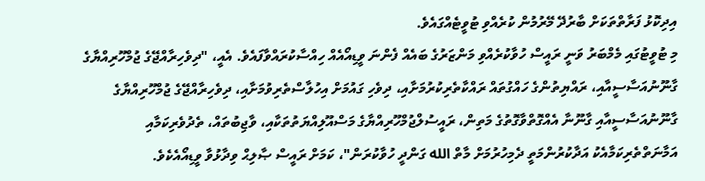އިދިކޮޅު ފަރާތްތަކަށް ބާރުދޭ މޭރުމުން ކުރެއްވި ޓުވީޓެއްގައެވެ.
މި ޓުވީޓުގައި މެމްބަރު ވަނީ ރައީސް ހުވާކުރެއްވި މަންޒަރުގެ ބައެއް ފެންނަ ވީޑިއޯއެއް ހިއްސާކުރައްވާފައެވެ. އެއީ، "ދިވެހިރާއްޖޭގެ ޖުމްހޫރިއްޔާގެ ގާނޫނުއަސާސީއާއި، ރައްޔިތުންގެ ހައްގުތައް ރައްކާތެރިކުރުމަށާއި، ދިވެހި ގައުމަށް އިހުލާސްތެރިވުމަށާއި، ދިވެހިރާއްޖޭގެ ޖުމްހޫރިއްޔާގެ ގާނޫނުއަސާސީއާއި ގާނޫނާ އެއްގޮތްވާގޮތުގެ މަތިން، ރައީސުލްޖުމްހޫރިއްޔާގެ މަސްއޫލިއްޔަތުތަކާއި، ވާޖިބުތައް، ތެދުވެރިކަމާއި އަމާނަތްތެރިކަމާއެކު އަދާކުރުންމަތީ ދެމިހުރުމަށް މާތް الله ގަންދީ ހުވާކުރަން"، ކަމަށް ރައީސް ޞާލިޙް ވިދާޅުވާ ވީޑިއޯއެކެވެ.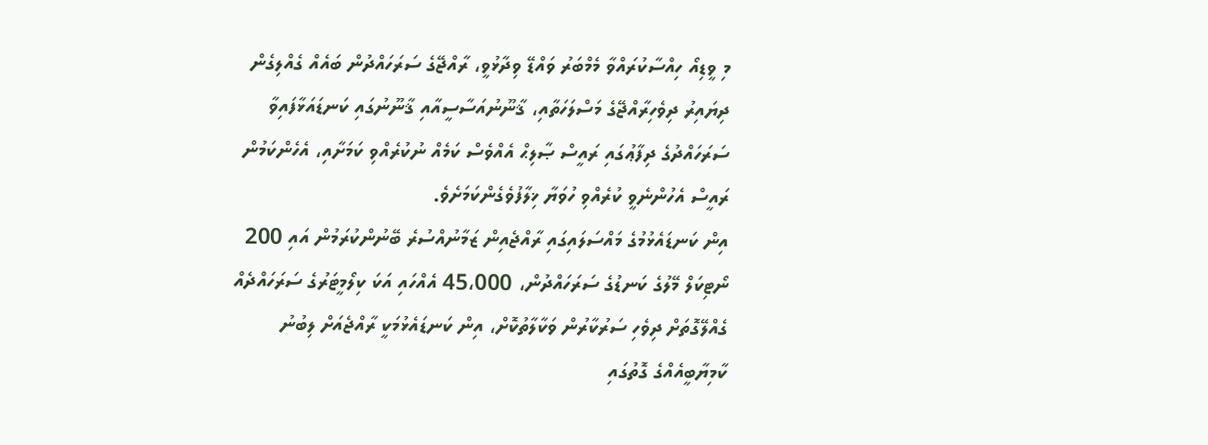މި ވީޑިއޯ ހިއްސާކުރައްވާ މެމްބަރު ވައްޑޭ ވިދާޅުވީ، ރާއްޖޭގެ ސަރަހައްދުން ބައެއް ގެއްލިގެން ދިޔައިރު ދިވެހިރާއްޖޭގެ މަސްލަހަތާއި، ޤާނޫނުއަސާސީއާއި ޤާނޫނުގައި ކަނޑައަޅާފައިވާ ސަރަހައްދުގެ ދިފާޢުގައި ރައީސް ޞާލިޙް އެއްވެސް ކަމެއް ނުކުރެއްވި ކަމަށާއި، އެހެންކަމުން ރައީސް އެހުންނެވީ ކުރެއްވި ހުވަޔާ ޚިލާފުވެގެންކަމަށެވެ.
އިން ކަނޑައެޅުމުގެ މައްސަލައިގައި ރާއްޖެއިން ޒަމާނުއްސުރެ ބޭނުންކުރަމުން އައި 200 ނޯޓިކަލް މޭލުގެ ކަނޑުގެ ސަރަހައްދުން، 45،000 އެއްހައި އަކަ ކިލޯމީޓަރުގެ ސަރަހައްދެއް ގެއްލޭގޮތަށް ދިވެހި ސަރުކާރުން ވަކާލާތުކޮށް، އިން ކަނޑައެޅުމަކީ ރާއްޖެއަށް ލިބުނު ކާމިޔާބީއެއްގެ ގޮތުގައި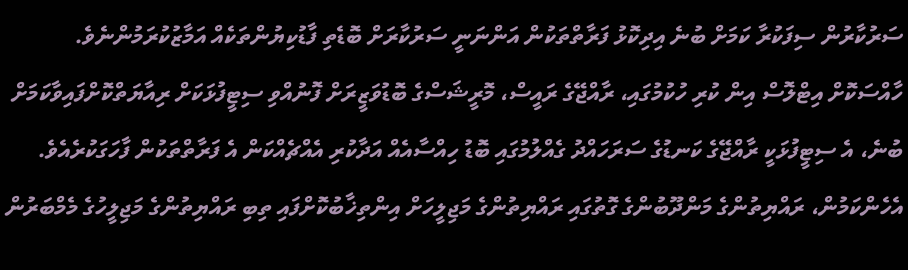ސަރުކާރުން ސިފަކުރާ ކަމަށް ބުނެ އިދިކޮޅު ފަރާތްތަކުން އަންނަނީ ސަރުކާރަށް ބޮޑެތި ފާޑުކިޔުންތަކެއް އަމާޒުކުރަމުންނެވެ.
ހާއްސަކޮށް އިޓްލޮސް އިން ކުރި ހުކުމުގައި، ރާއްޖޭގެ ރައީސް، މޮރީޝަސްގެ ބޮޑުވަޒީރަށް ފޮނުއްވި ސިޓީފުޅަކަށް ރިއާޔަތްކޮށްފައިވާކަމަށް ބުނެ، އެ ސިޓީފުޅަކީ ރާއްޖޭގެ ކަނޑުގެ ސަރަހައްދު ގެއްލުމުގައި ބޮޑު ހިއްސާއެއް އަދާކުރި އެއްޗެއްކަން އެ ފަރާތްތަކުން ފާހަގަކުރެއެވެ. އެހެންކަމުން، ރައްޔިތުންގެ މަންދޫބުންގެ ގޮތުގައި ރައްޔިތުންގެ މަޖިލީހަށް އިންތިޚާބުކޮށްފައި ތިބި ރައްޔިތުންގެ މަޖިލީހުގެ މެމްބަރުން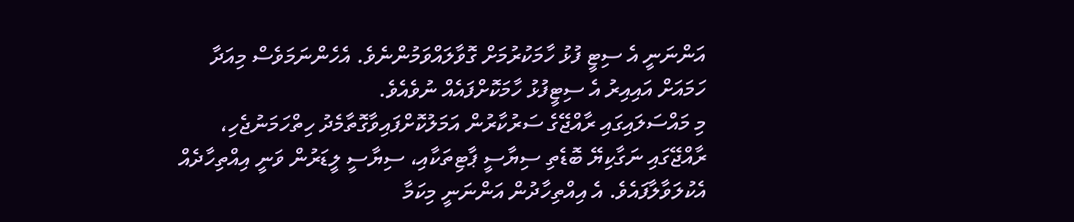އަންނަނީ އެ ސިޓީ ފުޅު ހާމަކުރުމަށް ގޮވާލައްވަމުންނެވެ. އެހެންނަމަވެސް މިއަދާ ހަމައަށް އައިއިރު އެ ސިޓީފުޅު ހާމަކޮށްފައެއް ނުވެއެވެ.
މި މައްސަލައިގައި ރާއްޖޭގެ ސަރުކާރުން އަމަލުކޮށްފައިވާގޮތާމެދު ހިތްހަމަނުޖެހި، ރާއްޖޭގައި ނަގާކިޔޭ ބޮޑެތި ސިޔާސީ ޕާޓިތަކާއި، ސިޔާސީ ލީޑަރުން ވަނީ އިއްތިހާދެއް އެކުލަވާލާފައެވެ. އެ އިއްތިހާދުން އަންނަނީ މިކަމާ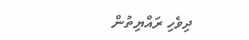ދިވެހި ރައްޔިތުން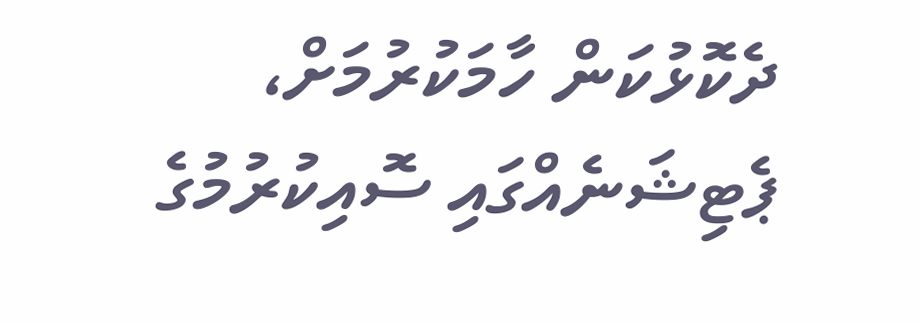ދެކޮޅުކަން ހާމަކުރުމަށް، ޕެޓިޝަނެއްގައި ސޮއިކުރުމުގެ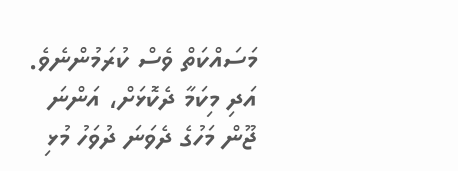މަސައްކަތް ވެސް ކުރަމުންނެވެ. އަދި މިކަމާ ދެކޮޅަށް، އަންނަ ޖޫން މަހުގެ ދެވަނަ ދުވަހު މުޅި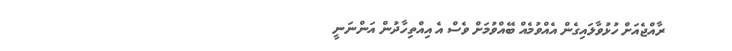ރާއްޖެއަށް ހުޅުވާލައިގެން އެއްވުމެއް ބޭއްވުމަށް ވެސް އެ އިއްތިހާދުން އަންނަނީ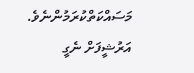މަސައްކަތްކުރަމުންނެވެ.
އަރުޝީފަށް ނެގީ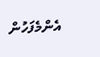އެންމެފަހުން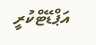އަޕްޑޭޓްކުރީ